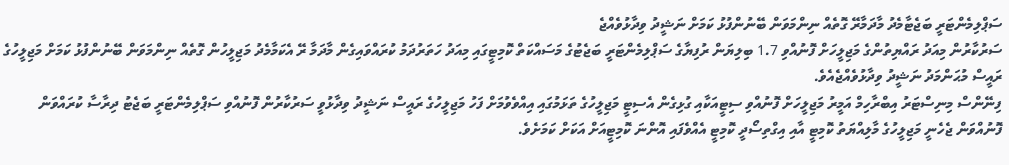ސަޕްލިމެންޓަރީ ބަޖެޓާމެދު މާދަމާރޭ ގޮތެއް ނިންމަވަން ބޭނުންފުޅު ކަމަށް ނަޝީދު ވިދާޅުވެއްޖެ
ސަރުކާރުން މިއަދު ރައްޔިތުންގެ މަޖިލީހަށް ފޮނުއްވި 1.7 ބިލިޔަން ރުފިޔާގެ ސަޕްލިމެންޓަރީ ބަޖެޓުގެ މަސައްކަތް ކޮމިޓީގައި މިއަދު ހަތަރުދަމު ކުރައްވައިގެން މާދަމާ ރޭ އެކަމާމެދު މަޖިލީހުން ގޮތެއް ނިންމަވަން ބޭނުންފުޅު ކަމަށް މަޖިލީހުގެ ރައީސް މުޙަންމަދު ނަޝީދު ވިދާޅުވެއްޖެއެވެ.
ފިނޭންސް މިނިސްޓަރު އިބްރާހިމް އަމީރު މަޖިލީހަށް ފޮނުއްވި ސިޓީއަކާއި ގުޅިގެން އެސިޓީ މަޖިލީހުގެ ތަޅަމުގައި އިއްވެވުމަށް ފަހު މަޖިލީހުގެ ރައީސް ނަޝީދު ވިދާޅުވީ ސަރުކާރުން ފޮނުއްވި ސަޕްލިމެންޓަރީ ބަޖެޓު ދިރާސާ ކުރައްވަން ފޮނުއްވަން ޖެހެނީ މަޖިލީހުގެ މާލިއްޔަތު ކޮމިޓީ އާއި އިގްތިސޯދީ ކޮމިޓީ އެއްވެފައި އޮންނަ ކޮމިޓީއަށް އަކަށް ކަމަށެވެ.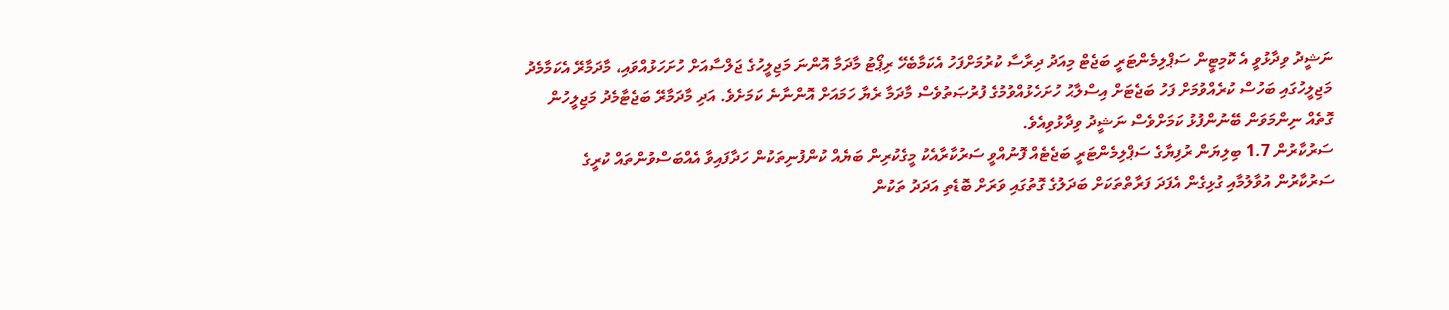ނަޝީދު ވިދާޅުވީ އެ ކޮމިޓީން ސަޕްލިމެންޓަރީ ބަޖެޓް މިއަދު ދިރާސާ ކުރުމަށްފަހު އެކަމާބެހޭ ރިޕޯޓު މާދަމާ އޮންނަ މަޖިލީހުގެ ޖަލްސާއަށް ހުށަހަޅުއްވައި، މާދަމާރޭ އެކަމާމެދު މަޖިލީހުގައި ބަހުސް ކުރެއްވުމަށް ފަހު ބަޖެޓަށް އިސްލާޙު ހުށަހެޅުއްވުމުގެ ފުރުޞަތުވެސް މާދަމާ ރެޔާ ހަމައަށް އޮންނާނެ ކަމަށެވެ. އަދި މާދަމާރޭ ބަޖެޓާމެދު މަޖިލީހުން ގޮތެއް ނިންމަވަން ބޭނުންފުޅު ކަމަށްވެސް ނަޝީދު ވިދާޅުވިއެވެ.
ސަރުކާރުން 1.7 ބިލިޔަން ރުފިޔާގެ ސަޕްލިމެންޓަރީ ބަޖެޓެއް ފޮނުއްވީ ސަރުކާރާއެކު މީގެކުރިން ބަޔެއް ކުންފުނިތަކުން ހަދާފައިވާ އެއްބަސްވުންތައް ކުރީގެ ސަރުކާރުން އުވާލުމާއި ގުޅިގެން އެފަދަ ފަރާތްތަކަށް ބަދަލުގެ ގޮތުގައި ވަރަށް ބޮޑެތި އަދަދު ތަކުން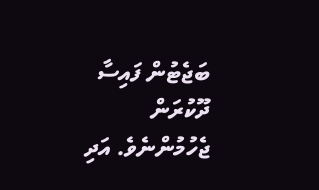ބަޖެޓުން ފައިސާ ދޫކުރަން ޖެހުމުންނެވެ. އަދި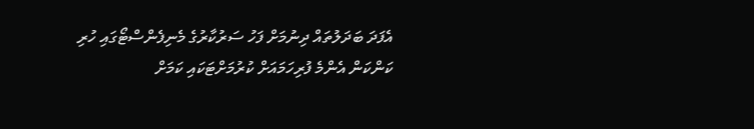އެފަދަ ބަދަލުތައް ދިނުމަށް ފަހު ސަރުކާރުގެ މެނިފެންސްޓޯގައި ހުރި ކަންކަން އެންމެ ފުރިހަމައަށް ކުރުމަށްޓަކައި ކަމަށް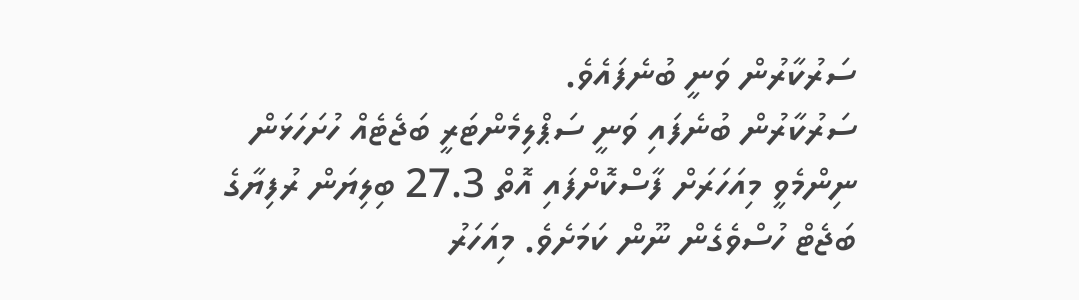ސަރުކާރުން ވަނީ ބުނެފައެވެ.
ސަރުކާރުން ބުނެފައި ވަނީ ސަޕްލިމެންޓަރީ ބަޖެޓެއް ހުށަހަޅަން ނިންމެވީ މިއަހަރަށް ފާސްކޮށްފައި އޮތް 27.3 ބިލިޔަން ރުފިޔާގެ ބަޖެޓް ހުސްވެގެން ނޫން ކަމަށެވެ. މިއަހަރު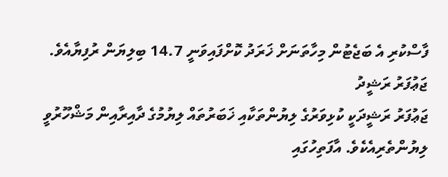ފާސްކުރި އެ ބަޖެޓުން މިހާތަނަށް ޚަރަދު ކޮށްފައިވަނީ 14.7 ބިލިޔަން ރުފިޔާއެވެ.
ޖަޢުފަރު ރަޝީދު
ޖަޢުފަރު ރަޝީދަކީ ކުޅިވަރުގެ ލިޔުންތަކާއި ޚަބަރުތައް ލިޔުމުގެ ދާއިރާއިން މަޝްހޫރުވީ ލިޔުންތެރިއެކެވެ. އާފަތިހުގައި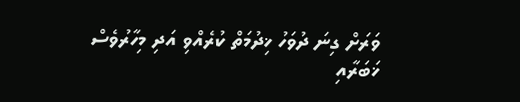ވަރަށް ގިނަ ދުވަހު ޚިދުމަތް ކުރެއްވި އަދި މިހާރުވެސް ޚަބަރާއި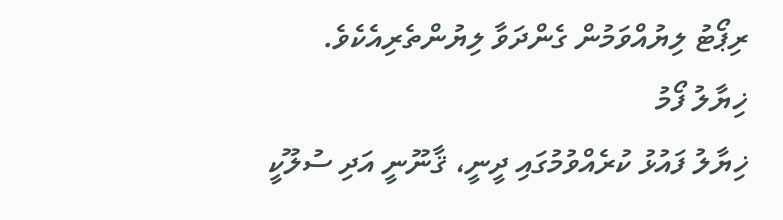ރިޕޯޓު ލިޔުއްވަމުން ގެންދަވާ ލިޔުންތެރިއެކެވެ.
ޚިޔާލު ފޯމު
ޚިޔާލު ފައުޅު ކުރެއްވުމުގައި ދީނީ، ޤާނޫނީ އަދި ސުލޫކީ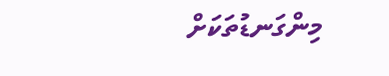މިންގަނޑުތަކަށް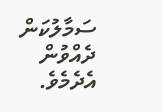ސަމާލުކަން ދެއްވުން އެދެމެވެ.